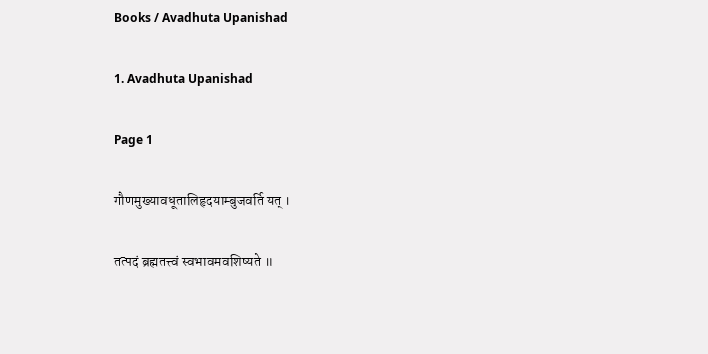Books / Avadhuta Upanishad

1. Avadhuta Upanishad

Page 1

गौणमुख्यावधूतालिहृदयाम्बुजवर्ति यत् ।

तत्पदं ब्रह्मतत्त्वं स्वभावमवशिष्यते ॥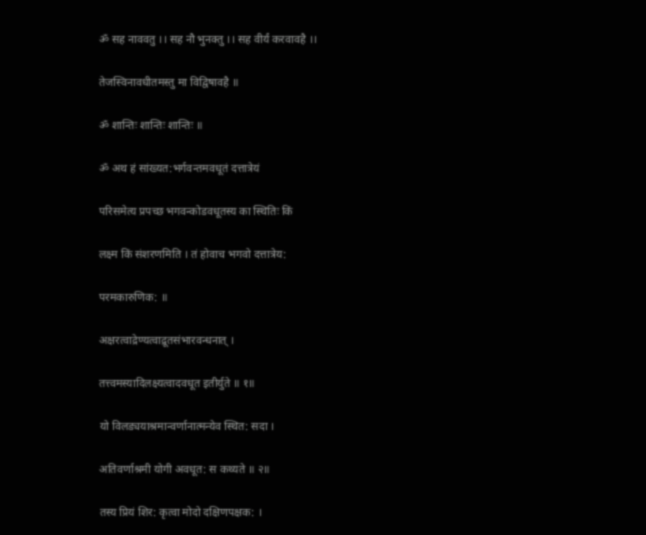ॐ सह नाववतु ।। सह नौ भुनक्तु ।। सह वीर्यं करवावहै ।।

तेजस्विनावधीतमस्तु मा विद्विषावहै ॥

ॐ शान्तिः शान्तिः शान्तिः ॥

ॐ अथ हं सांख्यत:भर्गवन्तमवधूतं दत्तात्रेयं

परिसमेत्य प्रपच्छ भगवन्कोडवधूतस्य का स्थितिः किं

लक्ष्म किं संशरणमिति । तं होवाच भगवो दत्तात्रेय:

परमकारुणिक: ॥

अक्षरत्वाद्रेण्यत्वाद्रूतसंभारवन्धनात् ।

तत्त्वमस्यादिलक्ष्यत्वादवधूत इतीर्युते ॥ १॥

यो विलड्ययाश्रमान्वर्णानात्मन्येव स्थित: सदा ।

अतिवर्णाश्रमी योगी अवधूत: स कथ्यते ॥ २॥

तस्य प्रियं शिर: कृत्वा मोदो दक्षिणपक्षक: ।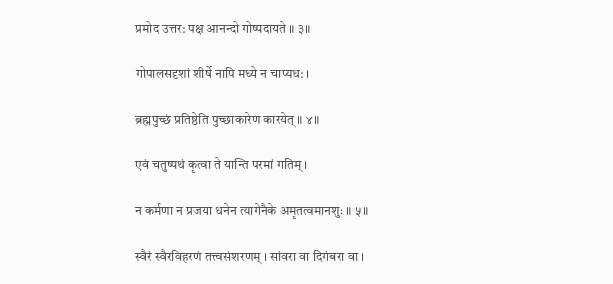प्रमोद उत्तर: पक्ष आनन्दो गोष्पदायते ॥ ३॥

गोपालसदृशां शीर्षे नापि मध्ये न चाप्यध: ।

ब्रह्मपुच्छं प्रतिष्ठेति पुच्छाकारेण कारयेत् ॥ ४॥

एवं चतुष्पथं कृत्वा ते यान्ति परमां गतिम् ।

न कर्मणा न प्रजया धनेन त्यागेनैके अमृतत्वमानशुः ॥ ५॥

स्वैरं स्वैरविहरणं तत्त्वसंशरणम् । सांवरा वा दिगंबरा वा ।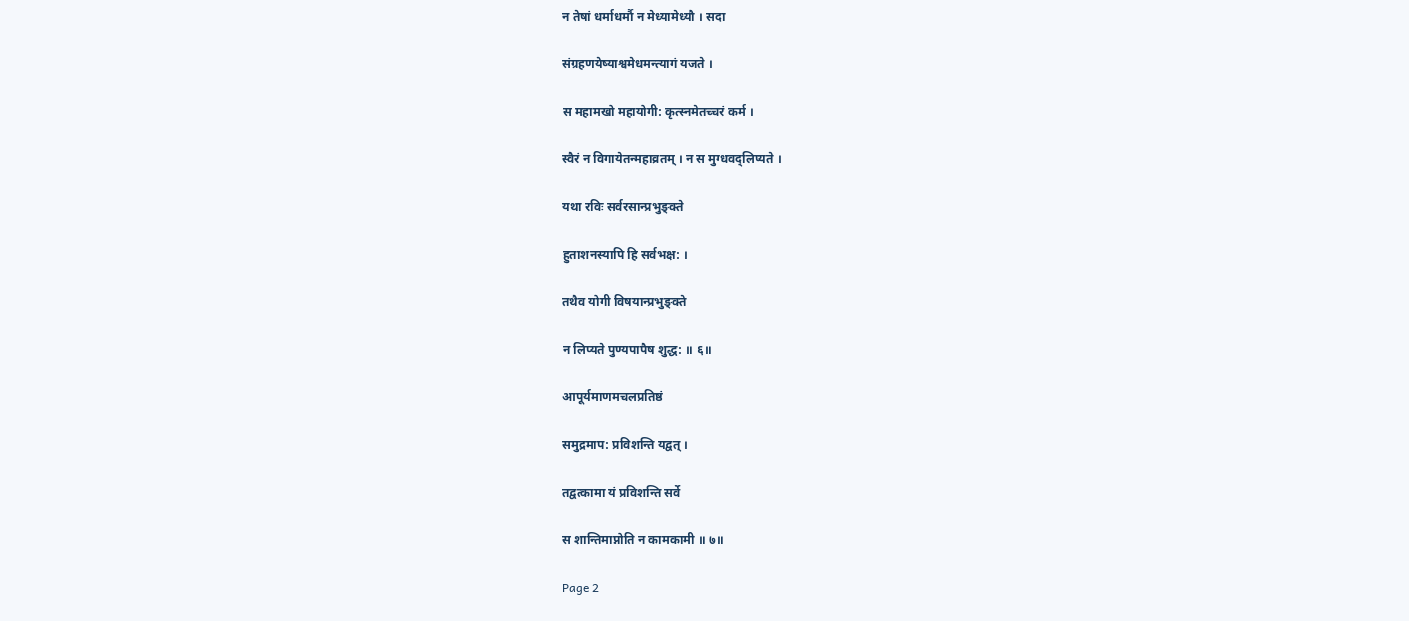न तेषां धर्माधर्मौ न मेध्यामेध्यौ । सदा

संग्रहणयेष्याश्वमेधमन्त्यागं यजते ।

स महामखो महायोगी: कृत्स्नमेतच्चरं कर्म ।

स्वैरं न विगायेतन्महाव्रतम् । न स मुग्धवद्लिप्यते ।

यथा रविः सर्वरसान्प्रभुङ्क्ते

हुताशनस्यापि हि सर्वभक्ष: ।

तथैव योगी विषयान्प्रभुङ्क्ते

न लिप्यते पुण्यपापैष शुद्ध: ॥ ६॥

आपूर्यमाणमचलप्रतिष्ठं

समुद्रमाप: प्रविशन्ति यद्वत् ।

तद्वत्कामा यं प्रविशन्ति सर्वे

स शान्तिमाप्नोति न कामकामी ॥ ७॥

Page 2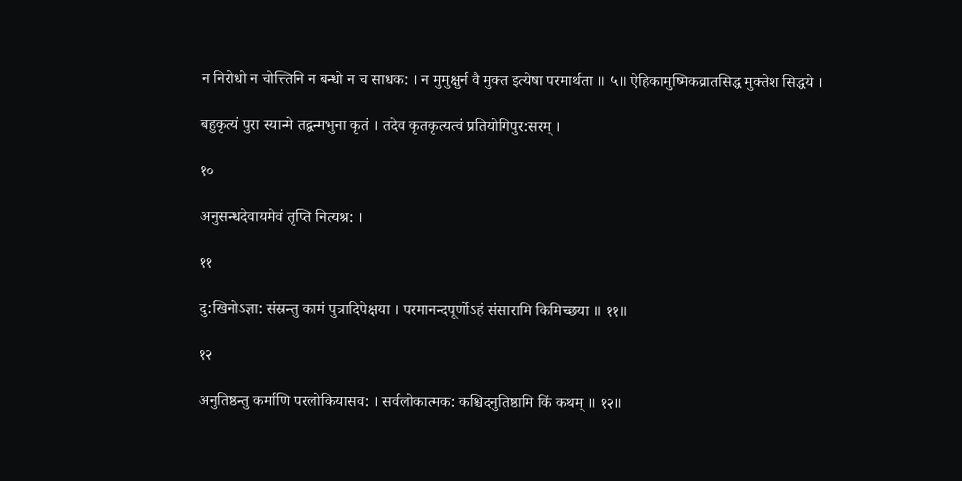न निरोधो न चोत्त्तिनि न बन्धो न च साधक: । न मुमुक्षुर्न वै मुक्त इत्येषा परमार्थता ॥ ५॥ ऐहिकामुष्मिकव्रातसिद्ध मुक्तेश सिद्धये ।

बहुकृत्यं पुरा स्यान्मे तद्वन्मभुना कृतं । तदेव कृतकृत्यत्वं प्रतियोगिपुर:सरम् ।

१०

अनुसन्धदेवायमेवं तृप्ति नित्यश्र: ।

११

दु:खिनोऽज्ञा: संस्रन्तु कामं पुत्रादिपेक्षया । परमानन्दपूर्णोऽहं संसारामि किमिच्छया ॥ ११॥

१२

अनुतिष्ठन्तु कर्माणि परलोकियासव: । सर्वलोकात्मक: कश्चिदनुतिष्ठामि किं कथम् ॥ १२॥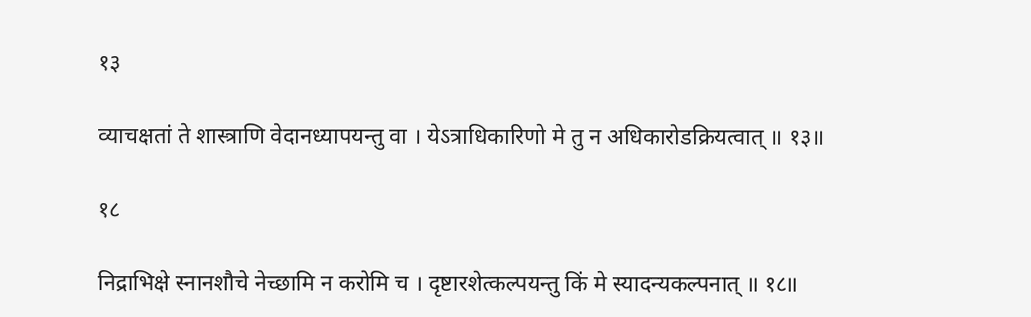१३

व्याचक्षतां ते शास्त्राणि वेदानध्यापयन्तु वा । येऽत्राधिकारिणो मे तु न अधिकारोडक्रियत्वात् ॥ १३॥

१८

निद्राभिक्षे स्नानशौचे नेच्छामि न करोमि च । दृष्टारशेत्कल्पयन्तु किं मे स्यादन्यकल्पनात् ॥ १८॥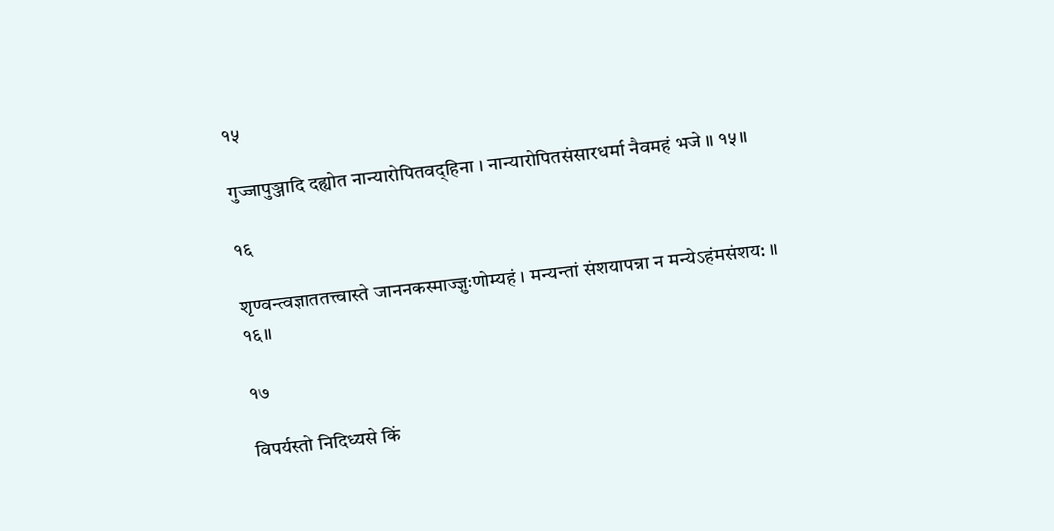१५

गुज्जापुञ्जादि दह्योत नान्यारोपितवद्हिना । नान्यारोपितसंसारधर्मा नैवमहं भजे ॥ १५॥

१६

शृण्वन्त्वज्ञाततत्त्वास्ते जाननकस्माज्ज्ञुःणोम्यहं । मन्यन्तां संशयापन्ना न मन्येऽहंमसंशय: ॥ १६॥

१७

विपर्यस्तो निदिध्यसे किं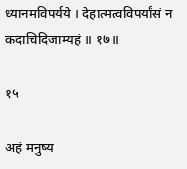ध्यानमविपर्यये । देहात्मत्वविपर्यांसं न कदाचिदिजाम्यहं ॥ १७॥

१५

अहं मनुष्य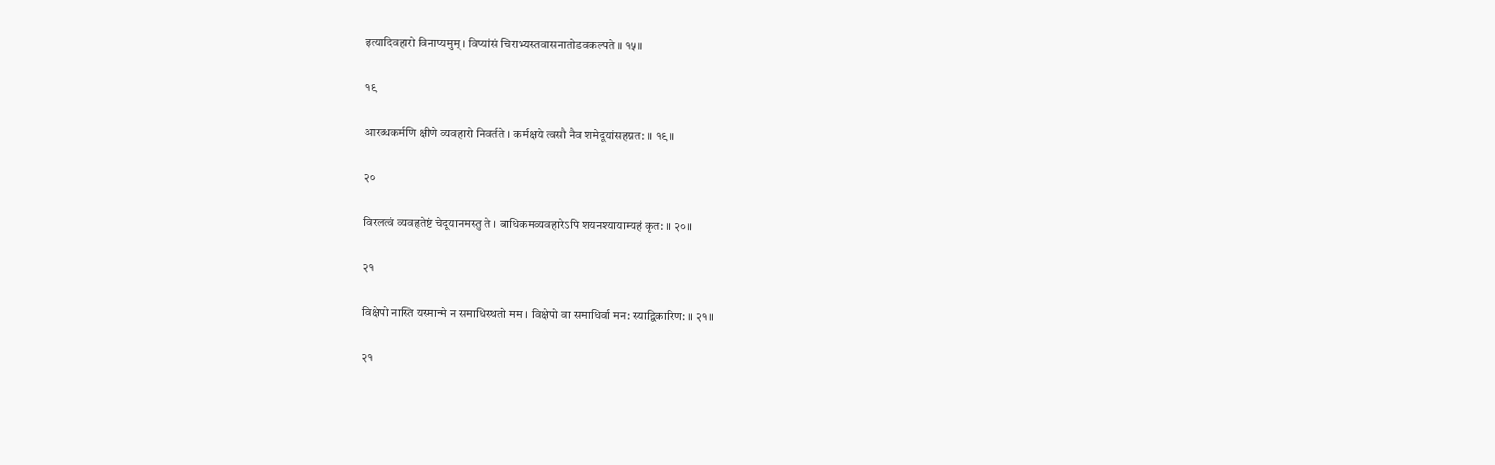इत्यादिवहारो विनाप्यमुम् । विप्यांसं चिराभ्यस्तवासनातोडवकल्पते ॥ १५॥

१९

आरब्धकर्मणि क्षीणे व्यवहारो निवर्तते । कर्मक्षये त्वसौ नैव शमेदूयांसहग्नत: ॥ १९॥

२०

विरलत्वं व्यवहृतेष्टं चेदूयानमस्तु ते । बाधिकमव्यवहारेऽपि शयनश्यायाम्यहं कृत: ॥ २०॥

२१

विक्षेपो नास्ति यस्मान्मे न समाधिस्थतो मम । विक्षेपो वा समाधिर्वा मन: स्याद्विकारिण: ॥ २१॥

२१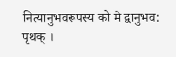नित्यानुभवरूपस्य को मे द्वानुभव: पृथक् ।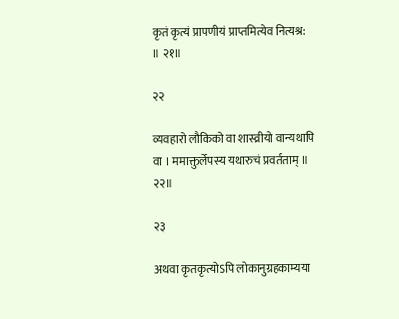कृतं कृत्यं प्रापणीयं प्राप्तमित्येव नित्यश्र: ॥ २१॥

२२

व्यवहारो लौकिको वा शास्व्रीयो वान्यथापि वा । ममाक्तुर्लेपस्य यथारुचं प्रवर्तताम् ॥ २२॥

२३

अथवा कृतकृत्योऽपि लोकानुग्रहकाम्यया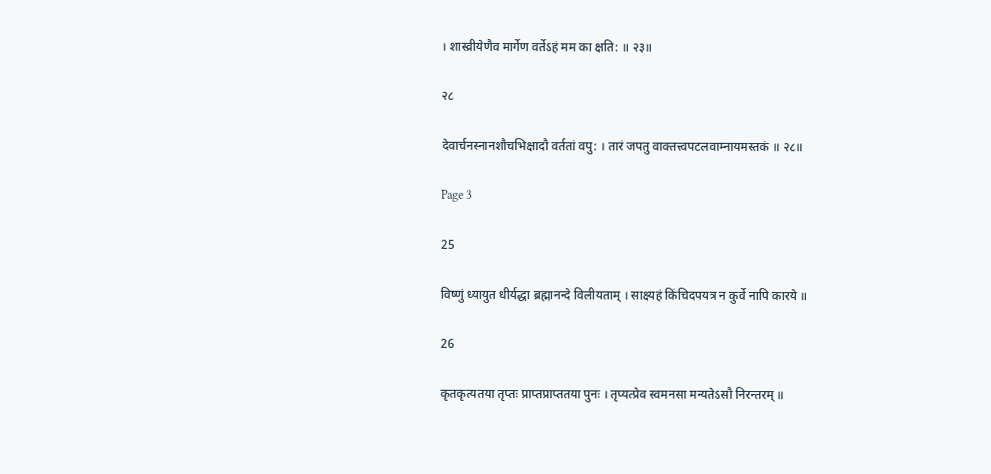। शास्व्रीयेणैव मार्गेण वर्तेऽहं मम का क्षति: ॥ २३॥

२८

देवार्चनस्नानशौचभिक्षादौ वर्ततां वपु: । तारं जपतु वाक्तत्त्वपटलवाम्नायमस्तकं ॥ २८॥

Page 3

25

विष्णुं ध्यायुत धीर्यद्धा ब्रह्मानन्दे विलीयताम् । साक्ष्यहं किंचिदपयत्र न कुर्वे नापि कारये ॥

26

कृतकृत्यतया तृप्तः प्राप्तप्राप्ततया पुनः । तृप्यत्प्रेव स्वमनसा मन्यतेऽसौ निरन्तरम् ॥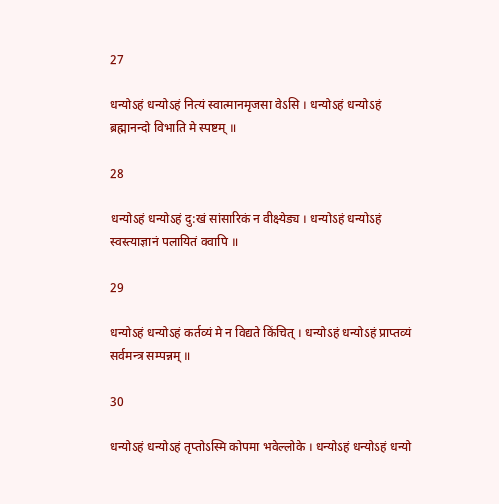27

धन्योऽहं धन्योऽहं नित्यं स्वात्मानमृजसा वेऽसि । धन्योऽहं धन्योऽहं ब्रह्मानन्दो विभाति मे स्पष्टम् ॥

28

धन्योऽहं धन्योऽहं दु:खं सांसारिकं न वीक्ष्येड्य । धन्योऽहं धन्योऽहं स्वस्त्याज्ञानं पलायितं क्वापि ॥

29

धन्योऽहं धन्योऽहं कर्तव्यं मे न विद्यते किंचित् । धन्योऽहं धन्योऽहं प्राप्तव्यं सर्वमन्त्र सम्पन्नम् ॥

30

धन्योऽहं धन्योऽहं तृप्तोऽस्मि कोपमा भवेल्लोके । धन्योऽहं धन्योऽहं धन्यो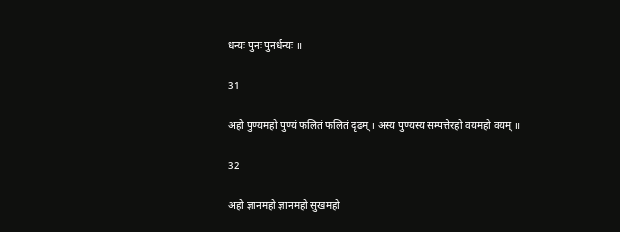धन्यः पुनः पुनर्धन्यः ॥

31

अहो पुण्यमहो पुण्यं फलितं फलितं दृढम् । अस्य पुण्यस्य सम्पत्तेरहो वयमहो वयम् ॥

32

अहो ज्ञानमहो ज्ञानमहो सुखमहो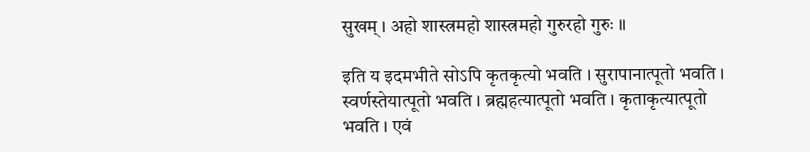सुखम् । अहो शास्त्रमहो शास्त्रमहो गुरुरहो गुरुः ॥

इति य इदमभीते सोऽपि कृतकृत्यो भवति । सुरापानात्पूतो भवति । स्वर्णस्तेयात्पूतो भवति । ब्रह्महत्यात्पूतो भवति । कृताकृत्यात्पूतो भवति । एवं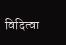विदित्वा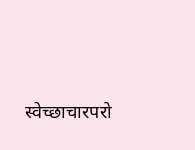स्वेच्छाचारपरो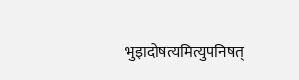भुइादोषत्यमित्युपनिषत्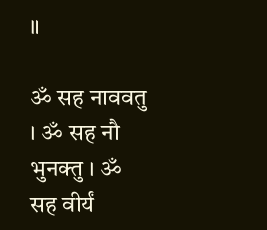॥

ॐ सह नाववतु । ॐ सह नौ भुनक्तु । ॐ सह वीर्यं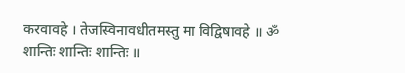करवावहे । तेजस्विनावधीतमस्तु मा विद्विषावहे ॥ ॐ शान्तिः शान्तिः शान्तिः ॥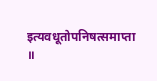इत्यवधूतोपनिषत्समाप्ता ॥